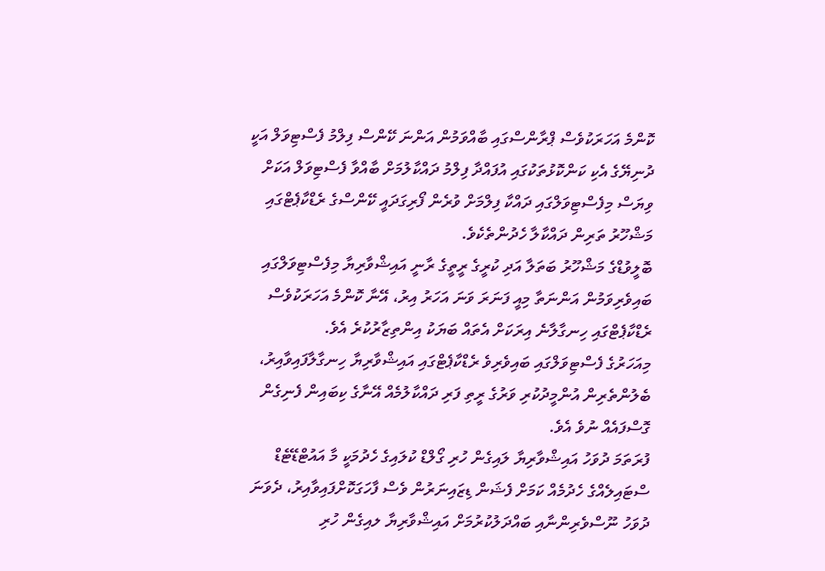ކޮންމެ އަހަރަކުވެސް ޕްރާންސްގައި ބާއްވަމުން އަންނަ ކޭންސް ފިލްމު ފެސްޓިވަލް އަކީ ދުނިޔޭގެ އެކި ކަންކޮޅުތަކުގައި އުފައްދާ ފިލްމު ދައްކާލުމަށް ބާއްވާ ފެސްޓިވަލް އަކަށް ވިޔަސް މިފެސްޓިވަލްގައި ދައްކާ ފިލްމަށް ވުރެން ފޯރިގަދައީ ކޭންސްގެ ރެޑްކާޕެޓްގައި މަޝްހޫރު ތަރިން ދައްކާލާ ހެދުންތެކެވެ.
ބޮލީވުޑްގެ މަޝްހޫރު ބަތަލާ އަދި ކުރީގެ ރީތީގެ ރާނީ އައިޝްވާރިޔާ މިފެސްޓިވަލްގައި ބައިވެރިވަމުން އަންނަތާ މިއީ ފަނަރަ ވަނަ އަހަރު އިރު، އޭނާ ކޮންމެ އަހަރަކުވެސް ރެޑްކާޕެޓްގައި ހިނގާލާނެ އިރަކަށް އެތައް ބަޔަކު އިންތިޒާރުކުރެ އެވެ.
މިއަހަރުގެ ފެސްޓިވަލްގައި ބައިވެރިވެ ރެޑްކާޕެޓްގައި އައިޝްވާރިޔާ ހިނގާލާފައިވާއިރު، ބެލުންތެރިން އުންމީދުކުރި ވަރުގެ ރީތި ފަރި ދައްކާލުމެއް އޭނާގެ ކިބައިން ފެނިގެން ގޮސްފައެއް ނުވެ އެވެ.
ފުރަތަމަ ދުވަހު އައިޝްވާރިޔާ ލައިގެން ހުރި ގޯލްޑް ކުލައިގެ ހެދުމަކީ މާ އައުޓްޑޭޓެޑް ސްޓައިލެއްގެ ހެދުމެއް ކަމަށް ފެޝަން ޑިޒައިނަރުން ވެސް ފާހަގަކޮށްފައިވާއިރު، ދެވަނަ ދުވަހު ނޫސްވެރިންނާއި ބައްދަލުކުރުމަށް އައިޝްވާރިޔާ ލއިގެން ހުރި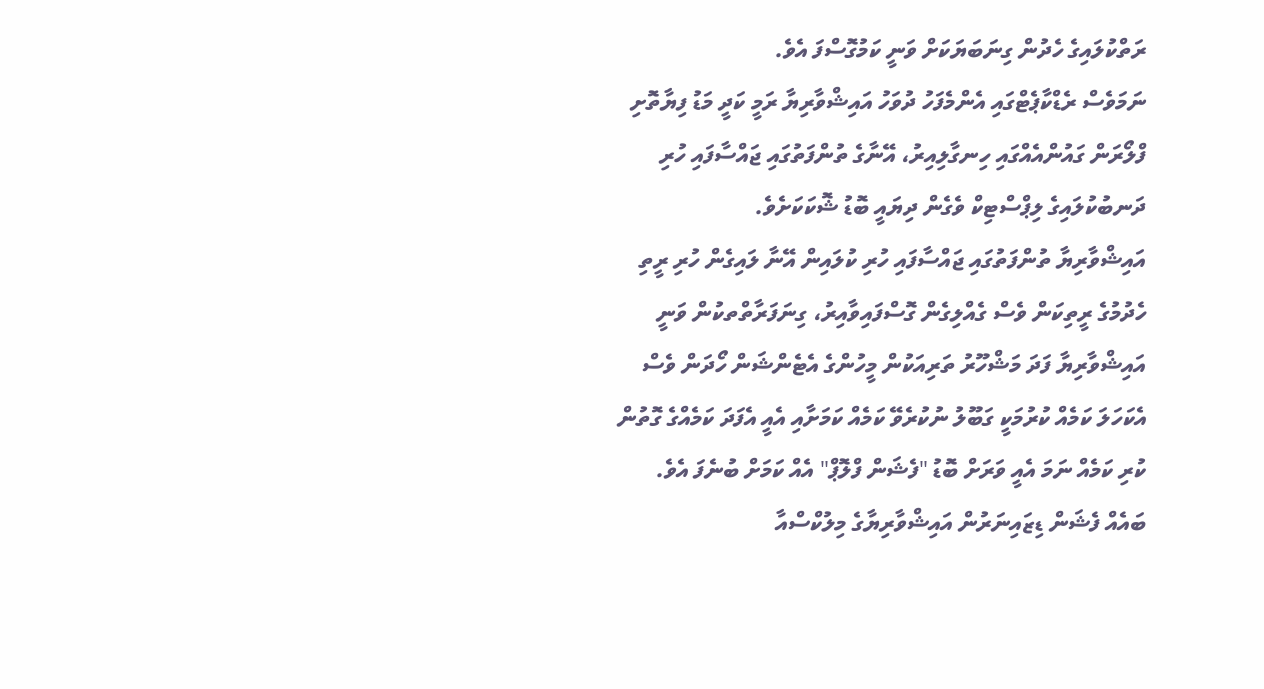ރަތްކުލައިގެ ހެދުން ގިނަބަޔަކަށް ވަނީ ކަމުގޮސްފަ އެވެ.
ނަމަވެސް ރެޑްކާޕެޓްގައި އެންމެފަހު ދުވަހު އައިޝްވާރިޔާ ރަމީ ކަދީ މަޑު ފިޔާތޮށި ފްލޯރަން ގައުންއެއްގައި ހިނގާލިއިރު، އޭނާގެ ތުންފަތުގައި ޖައްސާފައި ހުރި ދަނބުކުލައިގެ ލިޕްސްޓިކް ވެގެން ދިޔައީ ބޮޑު ޝޮކަކަށެވެ.
އައިޝްވާރިޔާ ތުންފަތުގައި ޖައްސާފައި ހުރި ކުލައިން އޭނާ ލައިގެން ހުރި ރީތި ހެދުމުގެ ރީތިކަން ވެސް ގެއްލިގެން ގޮސްފައިވާއިރު، ގިނަފަރާތްތކުން ވަނީ އައިޝްވާރިޔާ ފަދަ މަޝްހޫރު ތަރިއަކުން މީހުންގެ އެޓެންޝަން ހޯދަން ވެސް އެކަހަލަ ކަމެއް ކުރުމަކީ ގަބޫލު ނުކުރެވޭ ކަމެއް ކަމަށާއި އެއީ އެފަދަ ކަމެއްގެ ގޮތުން ކުރި ކަމެއް ނަމަ އެއީ ވަރަށް ބޮޑު "ފެޝަން ފްލޮޕް" އެއް ކަމަށް ބުނެފަ އެވެ.
ބައެއް ފެޝަން ޑިޒައިނަރުން އައިޝްވާރިޔާގެ މިލުކްސްއާ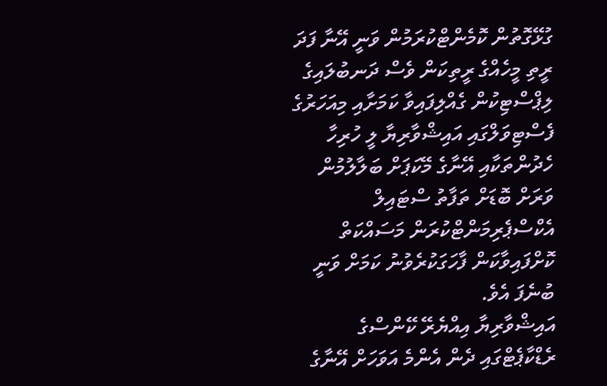ގުޅޭގޮތުން ކޮމެންޓްކުރަމުން ވަނީ އޭނާ ފަދަ ރީތި މީހެއްގެ ރީތިކަން ވެސް ދަނބުލައިގެ ލިޕްސްޓިކުން ގެއްލިފައިވާ ކަމަށާއި މިއަހަރުގެ ފެސްޓިވަލްގައި އައިޝްވާރިޔާ ލީ ހުރިހާ ހެދުންތަކާއި އޭނާގެ މޭކަޕަށް ބަލާލުމުން ވަރަށް ބޮޑަށް ތަފާތު ސްޓައިލް އެކްސްޕެރިމަންޓްކުރަން މަސައްކަތް ކޮށްފައިވާކަން ފާހަގަކުރެވުނު ކަމަށް ވަނީ ބުނެފަ އެވެ.
އައިޝްވާރިޔާ އިއްޔެރޭ ކޭންސްގެ ރެޑްކާޕެޓްގައި ދެން އެންމެ އަވަހަށް އޭނާގެ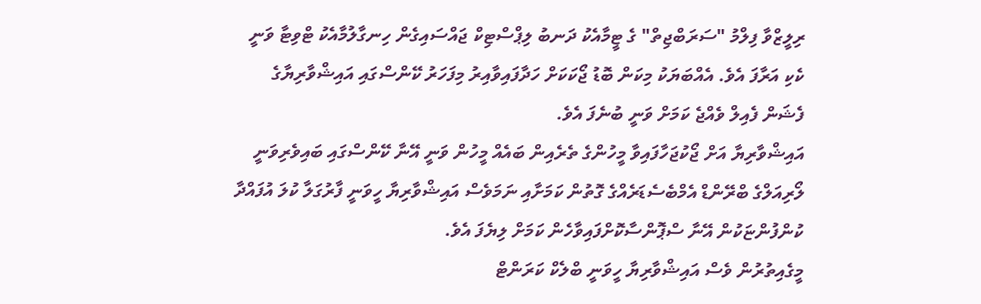ރިލީޒްވާ ފިލްމު "ސަރަބްޖިތް" ގެ ޓީމާއެކު ދަނބު ލިޕްސްޓިކް ޖައްސައިގެން ހިނގާލުމާއެކު ޓްވިޓާ ވަނީ ކެކި އަރާފަ އެވެ. އެއްބަޔަކު މިކަން ބޮޑު ޖޯކަކަށް ހަދާފައިވާއިރު މިފަހަރު ކޭންސްގައި އައިޝްވާރިޔާގެ ފެޝަން ފެއިލް ވެއްޖެ ކަމަށް ވަނީ ބުނެފަ އެވެ.
އައިޝްވާރިޔާ އަށް ޖޯކުޖަހާފައިވާ މީހުންގެ ތެރެއިން ބައެއް މީހުން ވަނީ އޭނާ ކޭންސްގައި ބައިވެރިވަނީ ލޯރިއަލްގެ ބްރޭންޑް އެމްބެސެޑަރެއްގެ ގޮތުން ކަމަށާއި ނަމަވެސް އައިޝްވާރިޔާ ހީވަނީ ފާރުގަލާ ކުލަ އުފައްދާ ކުންފުންޏަކުން އޭނާ ސްޕޮންސާކޮށްފައިވާހެން ކަމަށް ލިޔެފަ އެވެ.
މީގެއިތުރުން ވެސް އައިޝްވާރިޔާ ހީވަނީ ބްލެކް ކަރަންޓް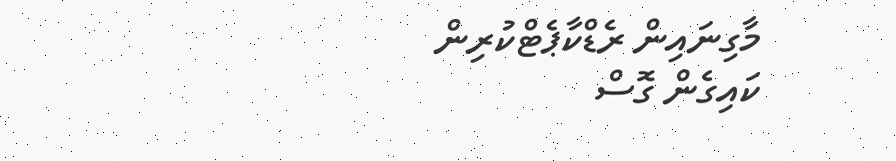މާގިނައިން ރެޑްކާޕެޓްކުރިން ކައިގެން ގޮސް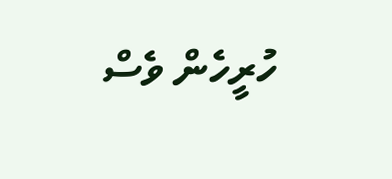ހުރީހެން ވެސް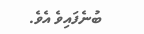ބުނެފައިވެ އެވެ.